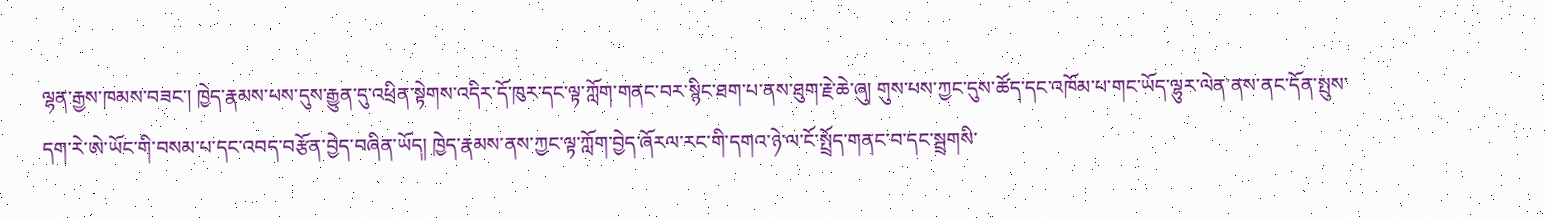ལྷན་རྒྱས་ཁམས་བཟང་། ཁྱེད་རྣམས་པས་དུས་རྒྱུན་དུ་འཕྲིན་སྟེགས་འདིར་དོ་ཁུར་དང་ལྟ་ཀློག་གནང་བར་སྙིང་ཐག་པ་ནས་ཐུག་རྗེ་ཆེ་ཞུ། གུས་པས་ཀྱང་དུས་ཚོད་དང་འཁོམ་པ་གང་ཡོད་ལྷུར་ལེན་ནས་ནང་དོན་སྤུས་དག་རེ་ཨེ་ཡོང་གི་བསམ་པ་དང་འབད་བརྩོན་བྱེད་བཞིན་ཡོད། ཁྱེད་རྣམས་ནས་ཀྱང་ལྟ་ཀློག་བྱེད་ཞོརལ་རང་གི་དགའ་ཉེ་ལ་ངོ་སྤྲོད་གནང་བ་དང་སྦྲགསི་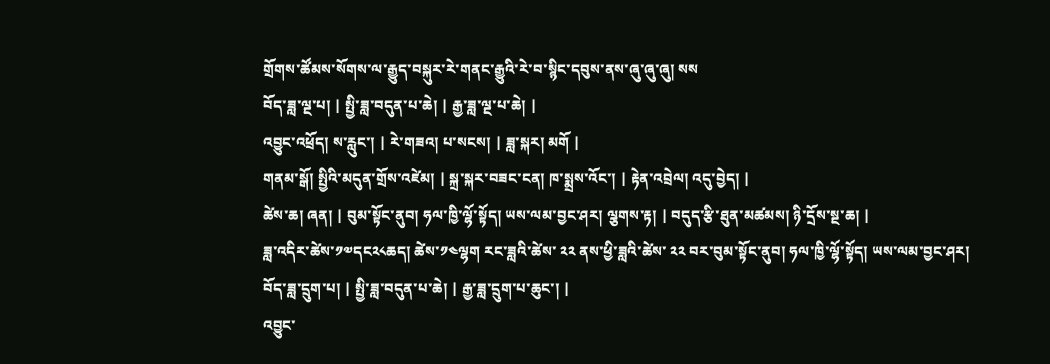གྲོགས་ཚོམས་སོགས་ལ་རྒྱུད་བསྐུར་རེ་གནང་རྒྱུའི་རེ་བ་སྙིང་དབུས་ནས་ཞུ་ཞུ་ཞུ། སས
བོད་ཟླ་ལྔ་པ། | སྤྱི་ཟླ་བདུན་པ་ཆེ། | རྒྱ་ཟླ་ལྔ་པ་ཆེ། |
འབྱུང་འཕྲོད། ས་རླུང་། | རེ་གཟའ། པ་སངས། | ཟླ་སྐར། མགོ |
གནམ་སྒོ། སྤྱིའི་མདུན་གྲོས་འཛེམ། | སྐྲ་སྐར་བཟང་ངན། ཁ་སྨྲས་འོང་། | རྟེན་འབྲེལ། འདུ་བྱེད། |
ཚེས་ཆ། ཞན། | བུམ་སྟོང་ནུབ། ཧལ་ཁྱི་ལྷོ་སྟོད། ཡས་ལམ་བྱང་ཤར། ལྕགས་རྟ། | བདུད་རྩི་ཐུན་མཚམས། ཉི་དྲོས་སྔ་ཆ། |
ཟླ་འདིར་ཚེས་༡༧དང༢༨ཆད། ཚེས་༡༤ལྷག རང་ཟླའི་ཚེས་ ༢༢ ནས་ཕྱི་ཟླའི་ཚེས་ ༢༢ བར་བུམ་སྟོང་ནུབ། ཧལ་ཁྱི་ལྷོ་སྟོད། ཡས་ལམ་བྱང་ཤར།
བོད་ཟླ་དྲུག་པ། | སྤྱི་ཟླ་བདུན་པ་ཆེ། | རྒྱ་ཟླ་དྲུག་པ་ཆུང་། |
འབྱུང་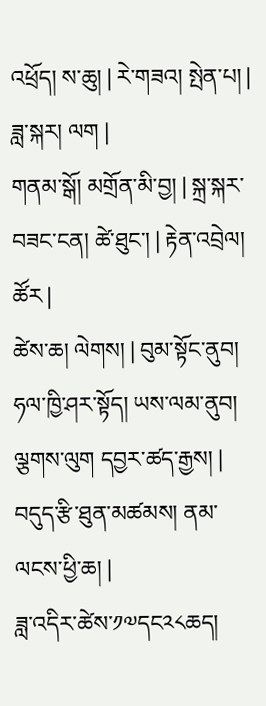འཕྲོད། ས་ཆུ། | རེ་གཟའ། སྤེན་པ། | ཟླ་སྐར། ལག |
གནམ་སྒོ། མགྲོན་མི་བྱ། | སྐྲ་སྐར་བཟང་ངན། ཚེ་ཐུང་། | རྟེན་འབྲེལ། ཚོར |
ཚེས་ཆ། ལེགས། | བུམ་སྟོང་ནུབ། ཧལ་ཁྱི་ཤར་སྟོད། ཡས་ལམ་ནུབ། ལྕགས་ལུག དབྱར་ཚད་རྒྱས། | བདུད་རྩི་ཐུན་མཚམས། ནམ་ལངས་ཕྱི་ཆ། |
ཟླ་འདིར་ཚེས་༡༧དང༢༨ཆད།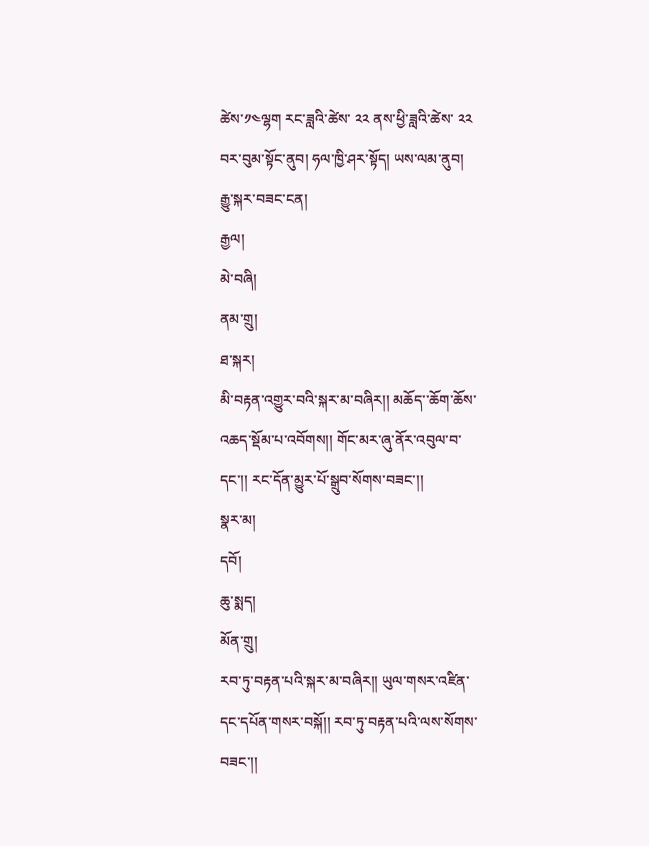ཚེས་༡༤ལྷག རང་ཟླའི་ཚེས་ ༢༢ ནས་ཕྱི་ཟླའི་ཚེས་ ༢༢ བར་བུམ་སྟོང་ནུབ། ཧལ་ཁྱི་ཤར་སྟོད། ཡས་ལམ་ནུབ།
རྒྱུ་སྐར་བཟང་ངན།
རྒྱལ།
མེ་བཞི།
ནམ་གྲུ།
ཐ་སྐར།
མི་བརྟན་འགྱུར་བའི་སྐར་མ་བཞིར།། མཆོད་་ཆོག་ཆོས་འཆད་སྡོམ་པ་འབོགས།། གོང་མར་ཞུ་ནོར་འབུལ་བ་དང་།། རང་དོན་མྱུར་པོ་སྒྲུབ་སོགས་བཟང་།།
སྣར་མ།
དབོ།
ཆུ་སྨད།
མོན་གྲུ།
རབ་ཏུ་བརྟན་པའི་སྐར་མ་བཞིར།། ཡུལ་གསར་འཛིན་དང་དཔོན་གསར་བསྐོ།། རབ་ཏུ་བརྟན་པའི་ལས་སོགས་བཟང་།།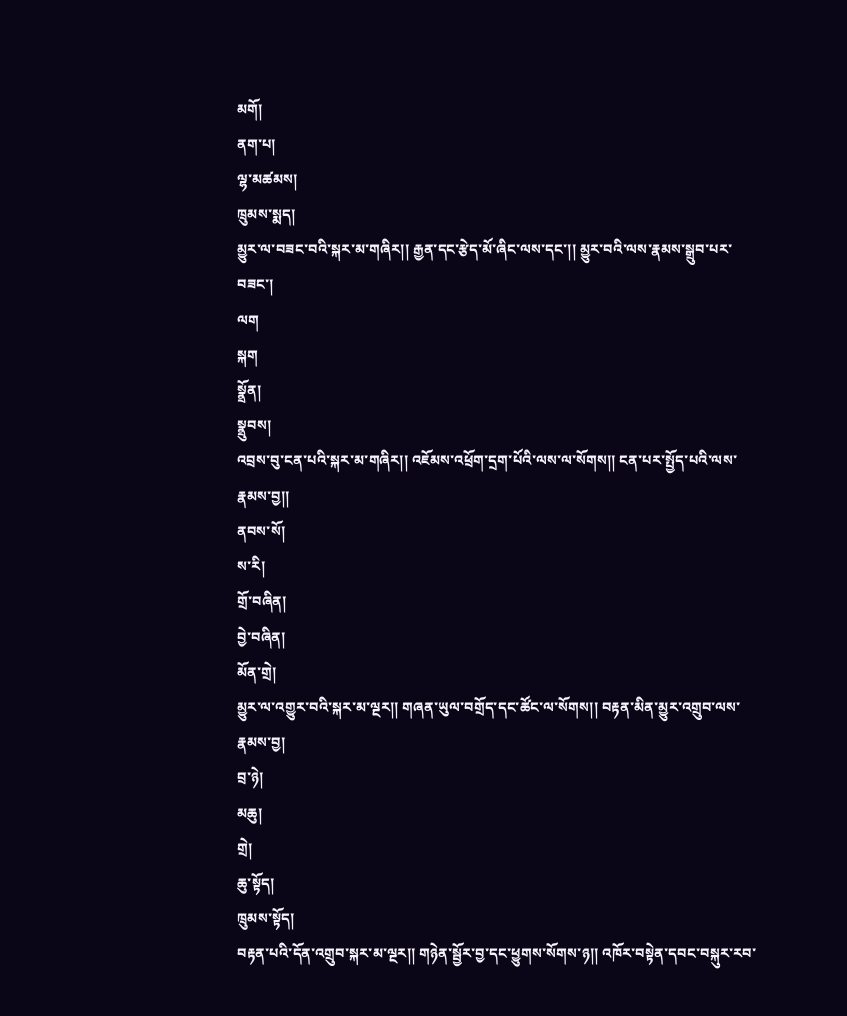མགོ།
ནག་པ།
ལྷ་མཚམས།
ཁྲུམས་སྨད།
མྱུར་ལ་བཟང་བའི་སྐར་མ་གཞིར།། རྒྱན་དང་རྩེད་མོ་ཞིང་ལས་དང་།། མྱུར་བའི་ལས་རྣམས་སྒྲུབ་པར་བཟང་།
ལག
སྐག
སྣྲོན།
སྣྲུབས།
འབྲས་བུ་ངན་པའི་སྐར་མ་གཞིར།། འཇོམས་འཕྲོག་དྲག་པོའི་ལས་ལ་སོགས།། ངན་པར་སྤྱོད་པའི་ལས་རྣམས་བྱ།།
ནབས་སོ།
ས་རི།
གྲོ་བཞིན།
བྱེ་བཞིན།
མོན་གྲེ།
མྱུར་ལ་འགྱུར་བའི་སྐར་མ་ལྔར།། གཞན་ཡུལ་བགྲོད་དང་ཚོང་ལ་སོགས།། བརྟན་མིན་མྱུར་འགྲུབ་ལས་རྣམས་བྱ།
བྲ་ཉེ།
མཆུ།
གྲེ།
ཆུ་སྟོད།
ཁྲུམས་སྟོད།
བརྟན་པའི་དོན་འགྲུབ་སྐར་མ་ལྔར།། གཉེན་སྦྱོར་བྱ་དང་ཕྱུགས་སོགས་ཉ།། འཁོར་བསྟེན་དབང་བསྐུར་རབ་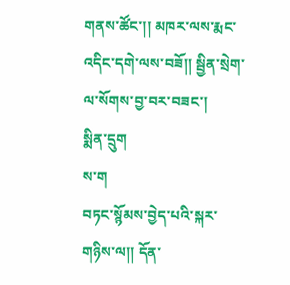གནས་ཚོང་།། མཁར་ལས་རྨང་འདིང་དགེ་ལས་བཟོ།། སྦྱིན་སྲེག་ལ་སོགས་བྱ་བར་བཟང་།
སྨིན་དྲུག
ས་ག
བཏང་སྙོམས་བྱེད་པའི་སྐར་གཉིས་ལ།། དོན་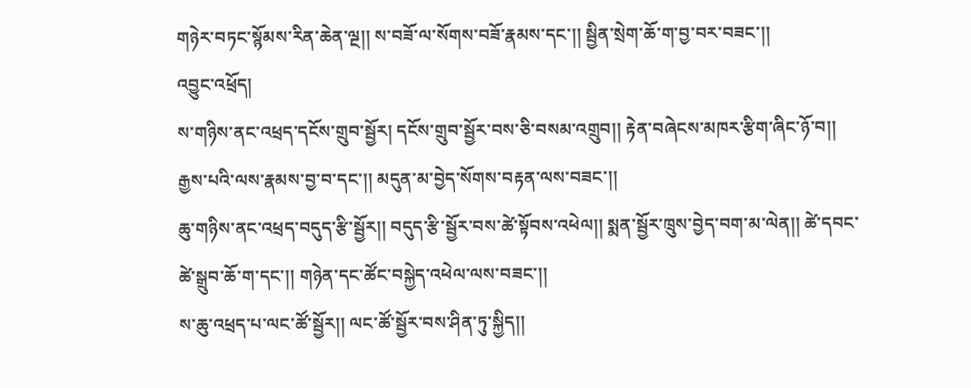གཉེར་བཏང་སྙོམས་རིན་ཆེན་ལྔ།། ས་བཟོ་ལ་སོགས་བཟོ་རྣམས་དང་།། སྦྱིན་སྲེག་ཆོ་ག་བྱ་བར་བཟང་།།
འབྱུང་འཕྲོད།
ས་གཉིས་ནང་འཕྲད་དངོས་གྲུབ་སྦྱོར། དངོས་གྲུབ་སྦྱོར་བས་ཅི་བསམ་འགྲུབ།། རྟེན་བཞེངས་མཁར་རྩིག་ཞིང་ཉོ་བ།། རྒྱས་པའི་ལས་རྣམས་བྱ་བ་དང་།། མདུན་མ་བྱེད་སོགས་བརྟན་ལས་བཟང་།།
ཆུ་གཉིས་ནང་འཕྲད་བདུད་རྩི་སྦྱོར།། བདུད་རྩི་སྦྱོར་བས་ཚེ་སྟོབས་འཕེལ།། སྨན་སྦྱོར་ཁྲུས་བྱེད་བག་མ་ལེན།། ཚེ་དབང་ཚེ་སྒྲུབ་ཆོ་ག་དང་།། གཉེན་དང་ཚོང་བསྐྱེད་འཕེལ་ལས་བཟང་།།
ས་ཆུ་འཕྲད་པ་ལང་ཚོ་སྦྱོར།། ལང་ཚོ་སྦྱོར་བས་ཤིན་ཏུ་སྐྱིད།།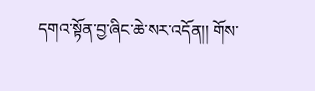དགའ་སྟོན་བྱ་ཞིང་ཆེ་སར་འདོན།། གོས་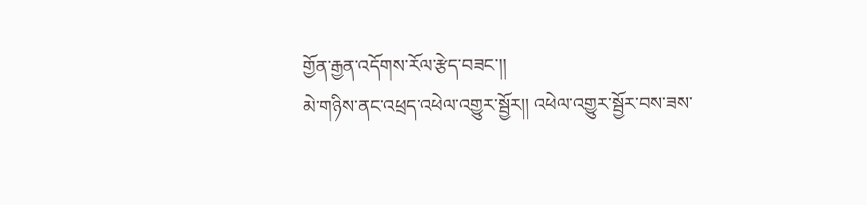གྱོན་རྒྱན་འདོགས་རོལ་རྩེད་བཟང་།།
མེ་གཉིས་ནང་འཕྲད་འཕེལ་འགྱུར་སྦྱོར།། འཕེལ་འགྱུར་སྦྱོར་བས་ཟས་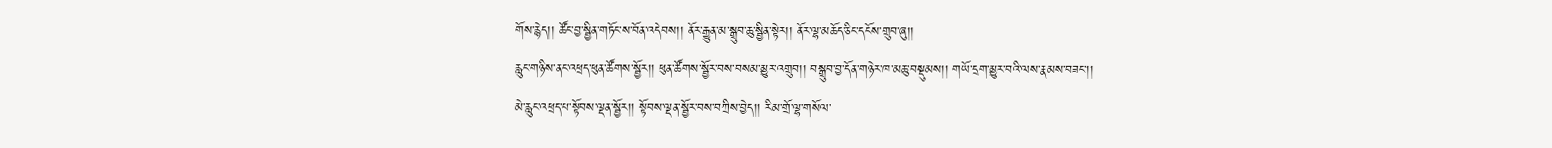གོས་རྙེད།། ཚོང་བྱ་སྦྱིན་གཏོང་ས་བོན་འདེབས།། ནོར་རྒྱུན་མ་སྒྲུབ་ཆུ་སྦྱིན་སྟེར།། ནོར་ལྷ་མཆོད་ཅིང་དངོས་གྲུབ་ཞུ།།
རླུང་གཉིས་ནང་འཕྲད་ཕུན་ཚོགས་སྦྱོར།། ཕུན་ཚོགས་སྦྱོར་བས་བསམ་མྱུར་འགྲུབ།། བསྒྲུབ་བྱ་དོན་གཉེར་ཁ་མཆུ་བསྡུམས།། གཡོ་དྲག་མྱུར་བའི་ལས་རྣམས་བཟང་།།
མེ་རླུང་འཕྲད་པ་སྟོབས་ལྡན་སྦྱོར།། སྟོབས་ལྡན་སྦྱོར་བས་བཀྲིས་བྱེད།། རིམ་གྲོ་ལྷ་གསོལ་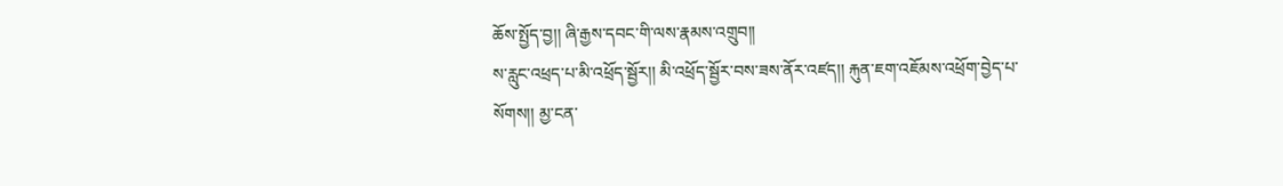ཆོས་སྤྱོད་བྱ།། ཞི་རྒྱས་དབང་གི་ལས་རྣམས་འགྲུབ།།
ས་རླུང་འཕྲད་པ་མི་འཕྲོད་སྦྱོར།། མི་འཕྲོད་སྦྱོར་བས་ཟས་ནོར་འཛད།། རྐུན་ཇག་འཇོམས་འཕྲོག་བྱེད་པ་སོགས།། མྱ་ངན་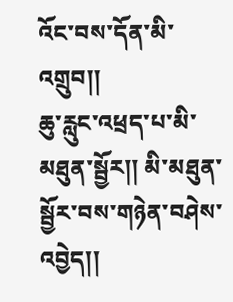འོང་བས་དོན་མི་འགྲུབ།།
ཆུ་རླུང་འཕྲད་པ་མི་མཐུན་སྦྱོར།། མི་མཐུན་སྦྱོར་བས་གཉེན་བཤེས་འབྱེད།།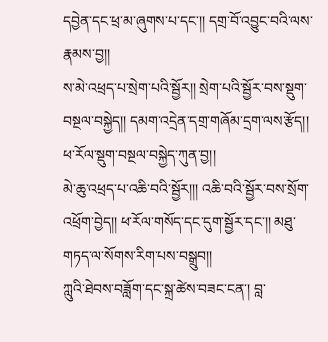དབྱེན་དང་ཕྲ་མ་ཞུགས་པ་དང་།། དགྲ་བོ་འབྱུང་བའི་ལས་རྣམས་བྱ།།
ས་མེ་འཕྲད་པ་སྲེག་པའི་སྦྱོར།། སྲེག་པའི་སྦྱོར་བས་སྡུག་བསྔལ་བསྐྱེད།། དམག་འདྲེན་དགྲ་གཞོམ་དྲག་ལས་རྩོད།། ཕ་རོལ་སྡུག་བསྔལ་བསྐྱེད་ཀུན་བྱ།།
མེ་ཆུ་འཕྲད་པ་འཆི་བའི་སྦྱོར།།། འཆི་བའི་སྦྱོར་བས་སྲོག་འཕྲོག་བྱེད།། ཕ་རོལ་གསོད་དང་དུག་སྦྱོར་དང་།། མཐུ་གཏད་ལ་སོགས་རིག་པས་བསྒྲུབ།།
ཀླུའི་ཐེབས་བཟློག་དང་སྐྲ་ཚེས་བཟང་ངན་། བླ་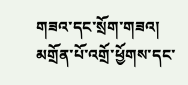གཟའ་དང་སྲོག་གཟའ།
མགྲོན་པོ་འགྲོ་ཕྱོགས་དང་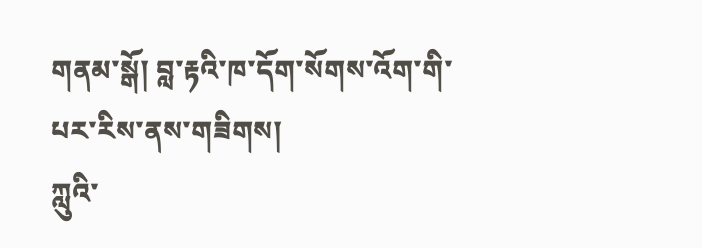གནམ་སྒོ། བླ་རྟའི་ཁ་དོག་སོགས་འོག་གི་པར་རིས་ནས་གཟིགས།
ཀླུའི་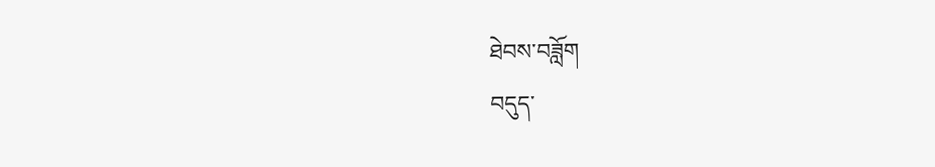ཐེབས་བཟློག
བདུད་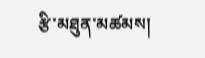རྩི་མཐུན་མཚམས།